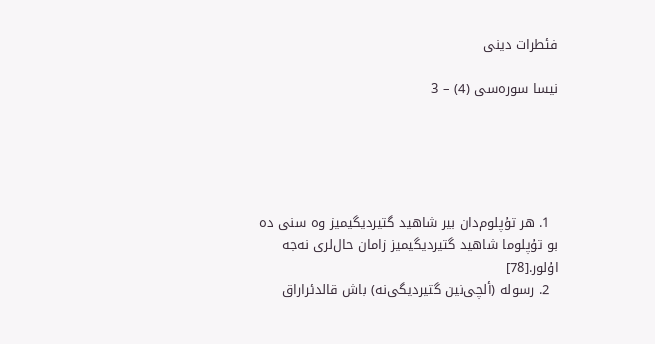فئطرات دینی

نیسا سورەسی (4) – 3





  1. هر تۇپلوم‌دان بیر شاهید گتیردیگیمیز وە سنی دە بو تۇپلوما شاهید گتیردیگیمیز زامان حال‌لری نەجە اۇلور.[78]
  2. رسولە (ألچی‌نین گتیردیگی‌نە) باش قالدئراراق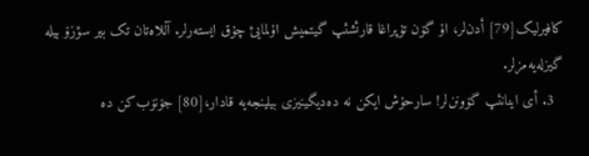کافیرلیک[79] أدن‌لر، اۇ گۆن تۇپراغا قارئشئپ گیتمیش اۇلمایئ چۇق ایستەرلر. آللاەتان تک بیر سؤزۆ بیلە گیزلەیەمزلر.
  3. أی اینانئپ گۆونن‌لر! سارحۇش ایکن نە دەدیگینیزی بیلینجەیە قادار،[80] جۆنۆب‌کن دە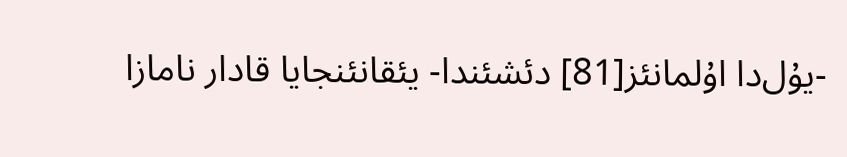-یۇل‌دا اۇلمانئز[81] دئشئندا- یئقانئنجایا قادار نامازا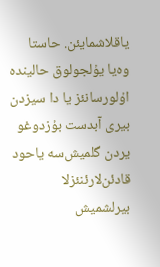یاقلاشمایئن. حاستا وەیا یۇلجولوق حالیندە اۇلورسانئز یا دا سیزدن بیری آبدست بۇزدوغو یردن گلمیش‌سە یاحود قادئن‌لارئنئزلا بیرلشمیش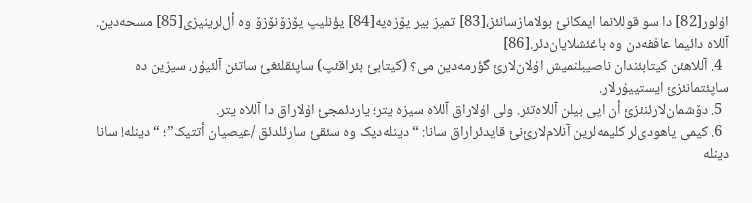اۇلور[82] دا سو قوللانما ایمکانئ بولامازسانئز،[83] تمیز بیر یۆزەیە[84] یؤنلیپ یۆزۆنۆزۆ وە أل‌لرینیزی[85] مسحەدین. آللاە دائیما عاففەدن وە باغئشلایان‌دئر.[86]
  4. آللاهئن کیتابئندان ناصیبلنمیش اۇلان‌لارئ گؤرمەدین می؟ (کیتابئ بئراقئپ) ساپئقلئغئ ساتئن آلئیۇر، سیزین دە ساپئتمانئزئ ایستییۇرلار.
  5. دۆشمان‌لارئنئزئ أن ایی بیلن آللاەتئر. ولی اۇلاراق آللاە سیزە یتر؛ یاردئمجئ اۇلاراق دا آللاە یتر.
  6. کیمی یاهودی‌لر کلیمەلرین آنلام‌لارئ‌نئ قایدئراراق سانا: “دینلەدیک وە سئقئ سارئلدئق /عیصیان أتتیک”؛ “دینلە! سانا دینلە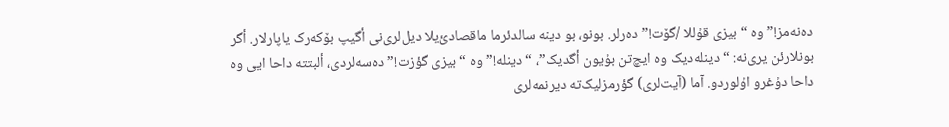دەنەمز!” وە “بیزی قۇللا /گۆت!” دەرلر. بونو، بو دینە سالدئرما ماقصادئ‌یلا دیل‌لری‌نی أگیپ بۆکەرک یاپارلار. أگر بونلارئن یری‌نە: “دینلەدیک وە ایچ‌تن بۇیون أگدیک”، “دینلە!” وە “بیزی گؤزت!” دەسەلردی، ألبتتە داحا ایی وە داحا دۇغرو اۇلوردو. آما (آیت‌لری) گؤرمزلیک‌تە دیرنمەلری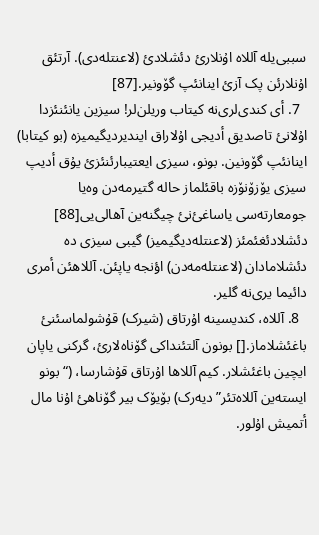سببی‌یلە آللاە اۇنلارئ دئشلادئ (لاعنتلەدی). آرتئق اۇنلارئن پک آزئ اینانئپ گۆونیر.[87]
  7. أی کندی‌لری‌نە کیتاب وریلن‌لر! سیزین یانئنئزدا اۇلانئ تاصدیق أدیجی اۇلاراق ایندیردیگیمیزە (بو کیتابا) اینانئپ گۆونین. بونو، سیزی ایعتیبارئنئزئ یۇق أدیپ سیزی یۆزۆنۆزە باقئلماز حالە گتیرمەدن وەیا جومعارتەسی یاساغئ‌نئ چیگنەین آهالی‌یی[88] دئشلادئغئمئز (لاعنتلەدیگیمیز) گیبی سیزی دە دئشلامادان (لاعنتلەمەدن) اؤنجە یاپئن. آللاهئن أمری دائیما یری‌نە گلیر.
  8. آللاە، کندیسینە اۇرتاق (شیرک) قۇشولماسئنئ باغئشلاماز.[] بونون آلتئنداکی گۆناەلارئ، گرکنی یاپان ایچین باغئشلار. کیم آللاها اۇرتاق قۇشارسا، (“بونو ایستەین آللاەتئر” دیەرک) بۆیۆک بیر گۆناهئ اۇنا مال أتمیش اۇلور.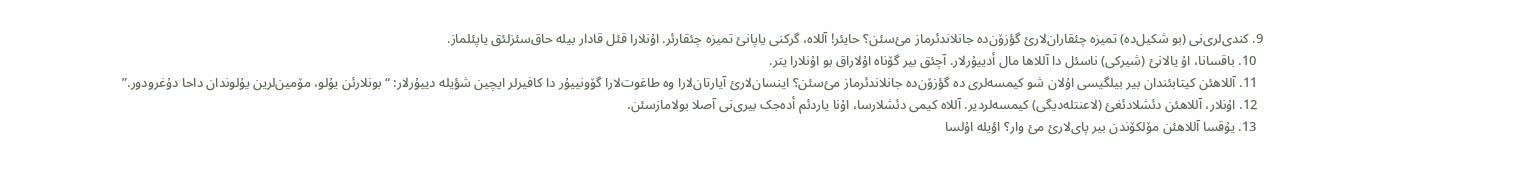9. کندی‌لری‌نی (بو شکیل‌دە) تمیزە چئقاران‌لارئ گؤزۆن‌دە جانلاندئرماز مئ‌سئن؟ حایئر! آللاە، گرکنی یاپانئ تمیزە چئقارئر. اۇنلارا قئل قادار بیلە حاق‌سئزلئق یاپئلماز.
  10. باقسانا، اۇ یالانئ (شیرکی) ناسئل دا آللاها مال أدییۇرلار. آچئق بیر گۆناە اۇلاراق بو اۇنلارا یتر.
  11. آللاهئن کیتابئندان بیر بیلگیسی اۇلان شو کیمسەلری دە گؤزۆن‌دە جانلاندئرماز مئ‌سئن؟ اینسان‌لارئ آیارتان‌لارا وە طاغوت‌لارا گۆونییۇر دا کافیرلر ایچین شؤیلە دییۇرلار: “بونلارئن یۇلو، مۆمین‌لرین یۇلوندان داحا دۇغرودور.”
  12. اۇنلار، آللاهئن دئشلادئغئ (لاعنتلەدیگی) کیمسەلردیر. آللاە کیمی دئشلارسا، اۇنا یاردئم أدەجک بیری‌نی آصلا بولامازسئن.
  13. یۇقسا آللاهئن مۆلکۆندن بیر پای‌لارئ مئ وار؟ اؤیلە اۇلسا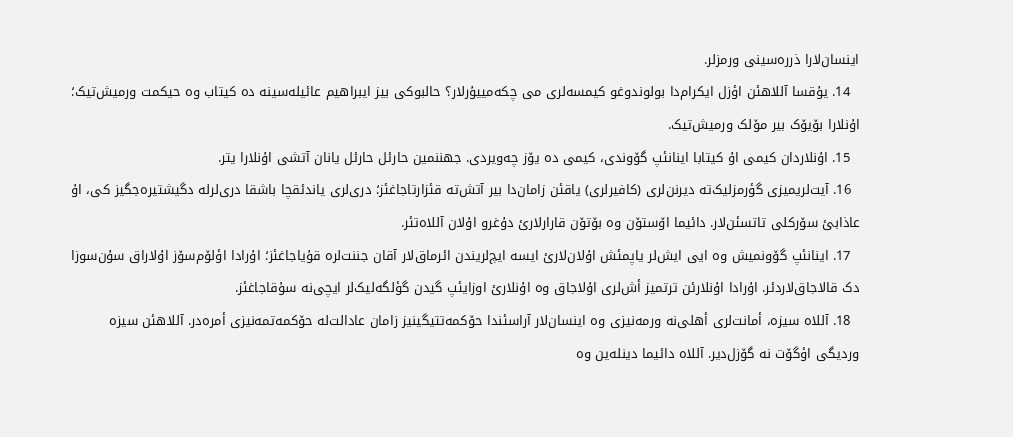اینسان‌لارا ذررەسینی ورمزلر.
  14. یۇقسا آللاهئن اؤزل ایکرام‌دا بولوندوغو کیمسەلری می چکەمییۇرلار؟ حالبوکی بیز ایبراهیم عائیلەسینە دە کیتاب وە حیکمت ورمیش‌تیک؛ اۇنلارا بۆیۆک بیر مۆلک ورمیش‌تیک.
  15. اۇنلاردان کیمی اۇ کیتابا اینانئپ گۆوندی، کیمی دە یۆز چەویردی. جهننمین حارئل حارئل یانان آتشی اۇنلارا یتر.
  16. آیت‌لریمیزی گؤرمزلیک‌تە دیرنن‌لری (کافیرلری) یاقئن زامان‌دا بیر آتش‌تە قئزارتاجاغئز؛ دری‌لری یاندئقچا باشقا دری‌لرلە دگیشتیرەجگیز کی، اۇ عاذابئ سۆرکلی تاتسئن‌لار. دائیما اۆستۆن وە بۆتۆن قارارلارئ دۇغرو اۇلان آللاەتئر.
  17. اینانئپ گۆونمیش وە ایی ایش‌لر یاپمئش اۇلان‌لارئ ایسە ایچ‌لریندن ائرماق‌لار آقان جننت‌لرە قۇیاجاغئز؛ اۇرادا اؤلۆم‌سۆز اۇلاراق سۇن‌سوزا دک قالاجاق‌لاردئر. اۇرادا اۇنلارئن ترتمیز أش‌لری اۇلاجاق وە اۇنلارئ اوزایئپ گیدن گؤلگەلیک‌لر ایچی‌نە سۇقاجاغئز.
  18. آللاە سیزە، أمانت‌لری أهلی‌نە ورمەنیزی وە اینسان‌لار آراسئندا حۆکمەتتیگینیز زامان عادالت‌لە حۆکمەتمەنیزی أمرەدر. آللاهئن سیزە وردیگی اؤگۆت نە گۆزل‌دیر. آللاە دائیما دینلەین وە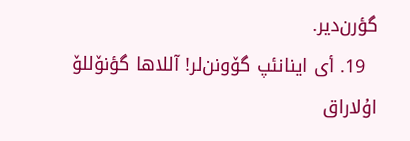گؤرن‌دیر.
  19. أی اینانئپ گۆونن‌لر! آللاها گؤنۆللۆ اۇلاراق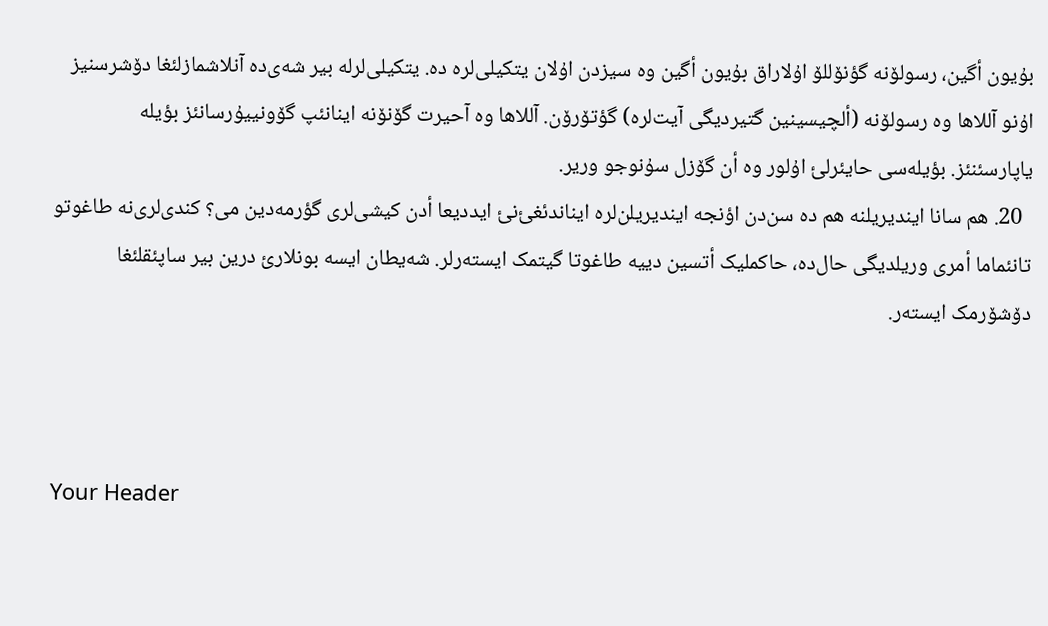بۇیون أگین، رسولۆنە گؤنۆللۆ اۇلاراق بۇیون أگین وە سیزدن اۇلان یتکیلی‌لرە دە. یتکیلی‌لرلە بیر شەی‌دە آنلاشمازلئغا دۆشرسنیز اۇنو آللاها وە رسولۆنە (ألچیسینین گتیردیگی آیت‌لرە) گؤتۆرۆن. آللاها وە آحیرت گۆنۆنە اینانئپ گۆونییۇرسانئز بؤیلە یاپارسئنئز. بؤیلەسی حایئرلئ اۇلور وە أن گۆزل سۇنوجو وریر.
  20. هم سانا ایندیریلنە هم دە سن‌دن اؤنجە ایندیریلن‌لرە ایناندئغئ‌نئ ایددیعا أدن کیشی‌لری گؤرمەدین می؟ کندی‌لری‌نە طاغوتو تانئماما أمری وریلدیگی حال‌دە، حاکملیک أتسین دییە طاغوتا گیتمک ایستەرلر. شەیطان ایسە بونلارئ درین بیر ساپئقلئغا دۆشۆرمک ایستەر.



Your Header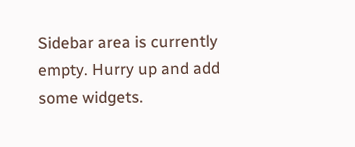Sidebar area is currently empty. Hurry up and add some widgets.